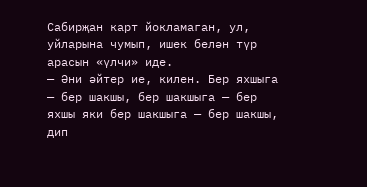Сабирҗан карт йокламаган, ул, уйларына чумып, ишек белән түр арасын «үлчи» иде.
— Әни әйтер ие, килен. Бер яхшыга — бер шакшы, бер шакшыга — бер яхшы яки бер шакшыга — бер шакшы, дип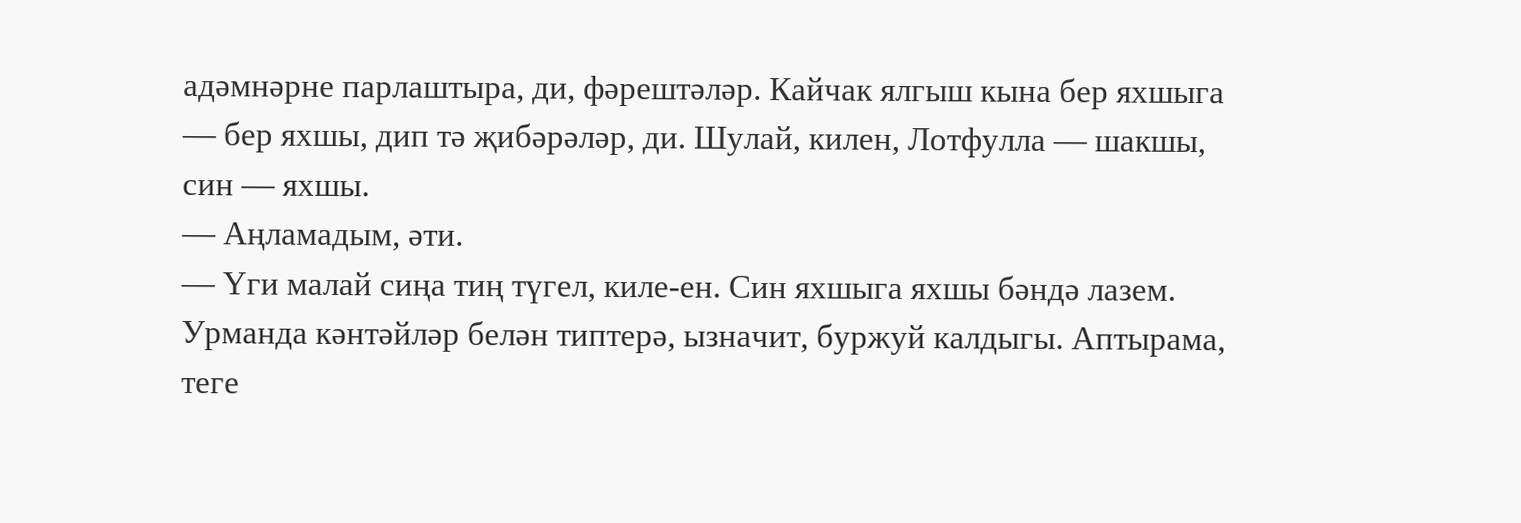адәмнәрне парлаштыра, ди, фәрештәләр. Кайчак ялгыш кына бер яхшыга — бер яхшы, дип тә җибәрәләр, ди. Шулай, килен, Лотфулла — шакшы, син — яхшы.
— Аңламадым, әти.
— Үги малай сиңа тиң түгел, киле-ен. Син яхшыга яхшы бәндә лазем. Урманда кәнтәйләр белән типтерә, ызначит, буржуй калдыгы. Аптырама, теге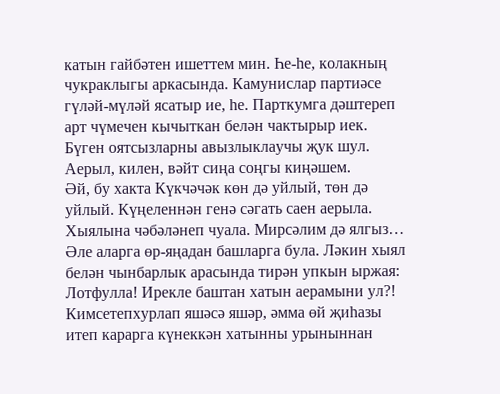катын гайбәтен ишеттем мин. Һе-һе, колакның чукраклыгы аркасында. Камунислар партиәсе гүләй-мүләй ясатыр ие, һе. Парткумга дәштереп арт чүмечен кычыткан белән чактырыр иек. Бүген оятсызларны авызлыклаучы җук шул. Аерыл, килен, вәйт сиңа соңгы киңәшем.
Әй, бу хакта Күкчәчәк көн дә уйлый, төн дә уйлый. Күңеленнән генә сәгать саен аерыла. Хыялына чәбәләнеп чуала. Мирсәлим дә ялгыз… Әле аларга өр-яңадан башларга була. Ләкин хыял белән чынбарлык арасында тирән упкын ыржая: Лотфулла! Ирекле баштан хатын аерамыни ул?! Кимсетепхурлап яшәсә яшәр, әмма өй җиһазы итеп карарга күнеккән хатынны урыныннан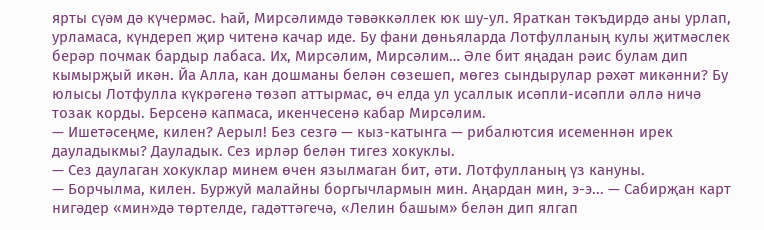ярты сүәм дә күчермәс. Һай, Мирсәлимдә тәвәккәллек юк шу-ул. Яраткан тәкъдирдә аны урлап, урламаса, күндереп җир читенә качар иде. Бу фани дөньяларда Лотфулланың кулы җитмәслек берәр почмак бардыр лабаса. Их, Мирсәлим, Мирсәлим… Әле бит яңадан рәис булам дип кымырҗый икән. Йа Алла, кан дошманы белән сөзешеп, мөгез сындырулар рәхәт микәнни? Бу юлысы Лотфулла күкрәгенә төзәп аттырмас, өч елда ул усаллык исәпли-исәпли әллә ничә тозак корды. Берсенә капмаса, икенчесенә кабар Мирсәлим.
— Ишетәсеңме, килен? Аерыл! Без сезгә — кыз-катынга — рибалютсия исеменнән ирек дауладыкмы? Дауладык. Сез ирләр белән тигез хокуклы.
— Сез даулаган хокуклар минем өчен язылмаган бит, әти. Лотфулланың үз кануны.
— Борчылма, килен. Буржуй малайны боргычлармын мин. Аңардан мин, э-э... — Сабирҗан карт нигәдер «мин»дә төртелде, гадәттәгечә, «Лелин башым» белән дип ялгап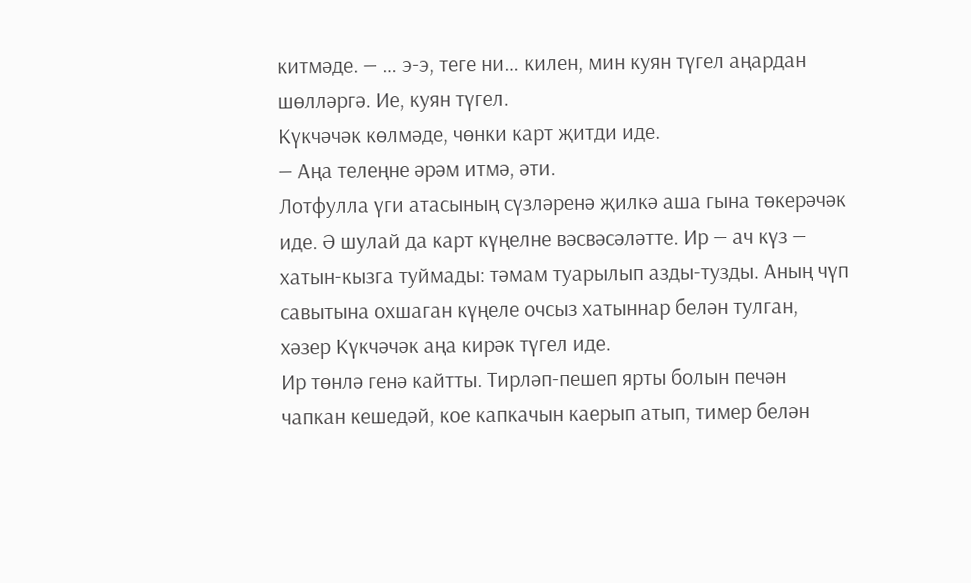китмәде. — … э-э, теге ни… килен, мин куян түгел аңардан шөлләргә. Ие, куян түгел.
Күкчәчәк көлмәде, чөнки карт җитди иде.
— Аңа телеңне әрәм итмә, әти.
Лотфулла үги атасының сүзләренә җилкә аша гына төкерәчәк иде. Ә шулай да карт күңелне вәсвәсәләтте. Ир — ач күз — хатын-кызга туймады: тәмам туарылып азды-тузды. Аның чүп савытына охшаган күңеле очсыз хатыннар белән тулган, хәзер Күкчәчәк аңа кирәк түгел иде.
Ир төнлә генә кайтты. Тирләп-пешеп ярты болын печән чапкан кешедәй, кое капкачын каерып атып, тимер белән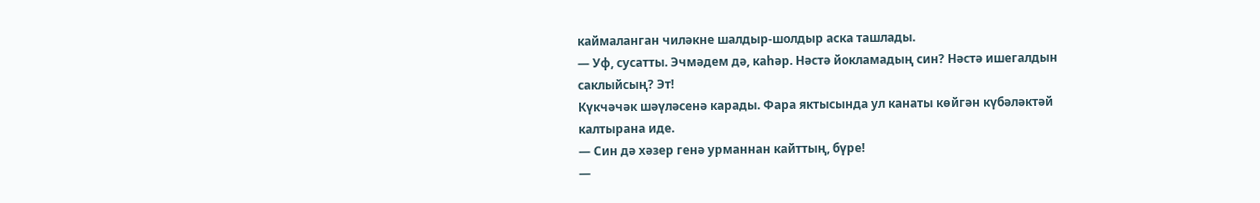каймаланган чиләкне шалдыр-шолдыр аска ташлады.
— Уф, сусатты. Эчмәдем дә, каһәр. Нәстә йокламадың син? Нәстә ишегалдын саклыйсың? Эт!
Күкчәчәк шәүләсенә карады. Фара яктысында ул канаты көйгән күбәләктәй калтырана иде.
— Син дә хәзер генә урманнан кайттың, бүре!
—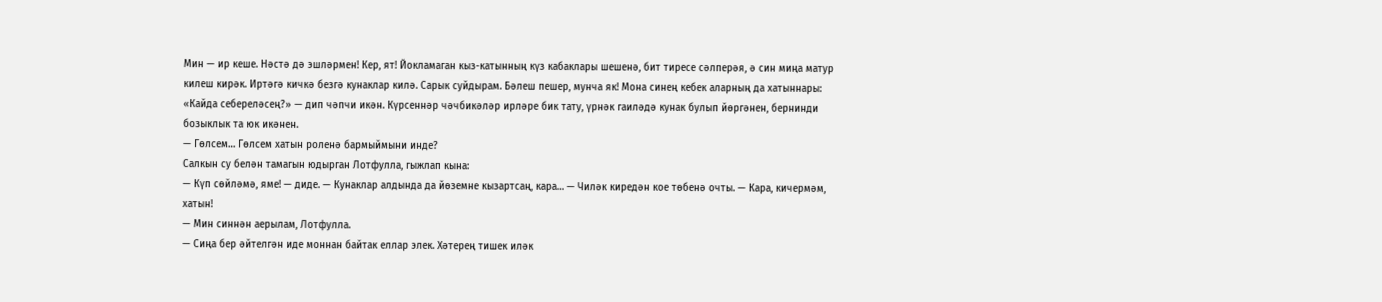Мин — ир кеше. Нәстә дә эшләрмен! Кер, ят! Йокламаган кыз-катынның күз кабаклары шешенә, бит тиресе сәлперәя, ә син миңа матур килеш кирәк. Иртәгә кичкә безгә кунаклар килә. Сарык суйдырам. Бәлеш пешер, мунча як! Мона синең кебек аларның да хатыннары: «Кайда себереләсең?» — дип чәпчи икән. Күрсеннәр чәчбикәләр ирләре бик тату, үрнәк гаиләдә кунак булып йөргәнен, бернинди бозыклык та юк икәнен.
— Гөлсем… Гөлсем хатын роленә бармыймыни инде?
Салкын су белән тамагын юдырган Лотфулла, гыжлап кына:
— Күп сөйләмә, яме! — диде. — Кунаклар алдында да йөземне кызартсаң, кара… — Чиләк киредән кое төбенә очты. — Кара, кичермәм, хатын!
— Мин синнән аерылам, Лотфулла.
— Сиңа бер әйтелгән иде моннан байтак еллар элек. Хәтерең тишек иләк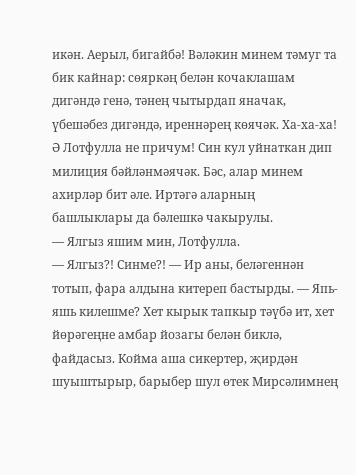икән. Аерыл, бигайбә! Вәләкин минем тәмуг та бик кайнар: сөяркәң белән кочаклашам дигәндә генә, тәнең чытырдап яначак, үбешәбез дигәндә, иреннәрең көячәк. Ха-ха-ха! Ә Лотфулла не причум! Син кул уйнаткан дип милиция бәйләнмәячәк. Бәс, алар минем ахирләр бит әле. Иртәгә аларның башлыклары да бәлешкә чакырулы.
— Ялгыз яшим мин, Лотфулла.
— Ялгыз?! Синме?! — Ир аны, беләгеннән тотып, фара алдына китереп бастырды. — Япь-яшь килешме? Хет кырык тапкыр тәүбә ит, хет йөрәгеңне амбар йозагы белән биклә, файдасыз. Койма аша сикертер, җирдән шуыштырыр, барыбер шул өтек Мирсәлимнең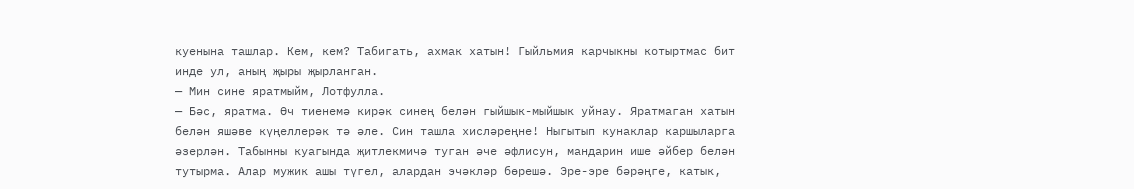куенына ташлар. Кем, кем? Табигать, ахмак хатын! Гыйльмия карчыкны котыртмас бит инде ул, аның җыры җырланган.
— Мин сине яратмыйм, Лотфулла.
— Бәс, яратма. Өч тиенемә кирәк синең белән гыйшык-мыйшык уйнау. Яратмаган хатын белән яшәве күңеллерәк тә әле. Син ташла хисләреңне! Ныгытып кунаклар каршыларга әзерлән. Табынны куагында җитлекмичә туган әче әфлисун, мандарин ише әйбер белән тутырма. Алар мужик ашы түгел, алардан эчәкләр бөрешә. Эре-эре бәрәңге, катык,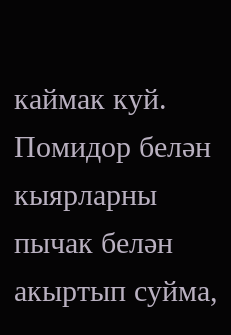каймак куй. Помидор белән кыярларны пычак белән акыртып суйма,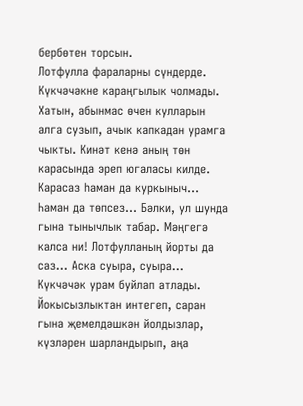бербөтен торсын.
Лотфулла фараларны сүндерде. Күкчәчәкне караңгылык чолмады. Хатын, абынмас өчен кулларын алга сузып, ачык капкадан урамга чыкты. Кинәт кенә аның төн карасында эреп югаласы килде. Карасаз һаман да куркыныч… Һаман да төпсез… Бәлки, ул шунда гына тынычлык табар. Мәңгегә калса ни! Лотфулланың йорты да саз… Аска суыра, суыра…
Күкчәчәк урам буйлап атлады. Йокысызлыктан интегеп, саран гына җемелдәшкән йолдызлар, күзләрен шарландырып, аңа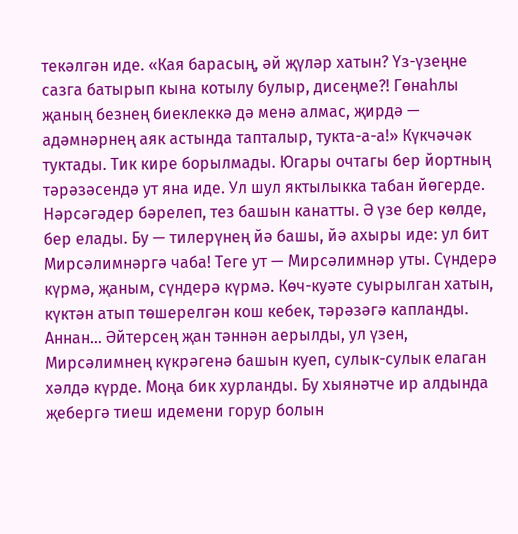текәлгән иде. «Кая барасың, әй җүләр хатын? Үз-үзеңне сазга батырып кына котылу булыр, дисеңме?! Гөнаһлы җаның безнең биеклеккә дә менә алмас, җирдә — адәмнәрнең аяк астында тапталыр, тукта-а-а!» Күкчәчәк туктады. Тик кире борылмады. Югары очтагы бер йортның тәрәзәсендә ут яна иде. Ул шул яктылыкка табан йөгерде. Нәрсәгәдер бәрелеп, тез башын канатты. Ә үзе бер көлде, бер елады. Бу — тилерүнең йә башы, йә ахыры иде: ул бит Мирсәлимнәргә чаба! Теге ут — Мирсәлимнәр уты. Сүндерә күрмә, җаным, сүндерә күрмә. Көч-куәте суырылган хатын, күктән атып төшерелгән кош кебек, тәрәзәгә капланды. Аннан… Әйтерсең җан тәннән аерылды, ул үзен, Мирсәлимнең күкрәгенә башын куеп, сулык-сулык елаган хәлдә күрде. Моңа бик хурланды. Бу хыянәтче ир алдында җебергә тиеш идемени горур болын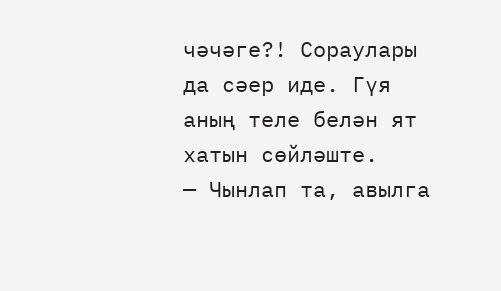чәчәге?! Сораулары да сәер иде. Гүя аның теле белән ят хатын сөйләште.
— Чынлап та, авылга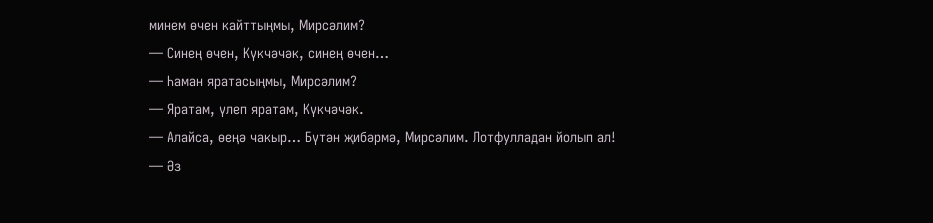минем өчен кайттыңмы, Мирсәлим?
— Синең өчен, Күкчәчәк, синең өчен…
— Һаман яратасыңмы, Мирсәлим?
— Яратам, үлеп яратам, Күкчәчәк.
— Алайса, өеңә чакыр… Бүтән җибәрмә, Мирсәлим. Лотфулладан йолып ал!
— Әз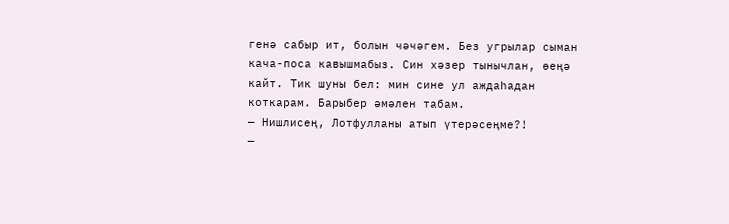генә сабыр ит, болын чәчәгем. Без угрылар сыман кача-поса кавышмабыз. Син хәзер тынычлан, өеңә кайт. Тик шуны бел: мин сине ул аждаһадан коткарам. Барыбер әмәлен табам.
— Нишлисең, Лотфулланы атып үтерәсеңме?!
—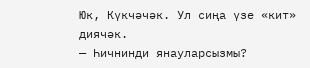Юк, Күкчәчәк. Ул сиңа үзе «кит» диячәк.
— Һичнинди янауларсызмы?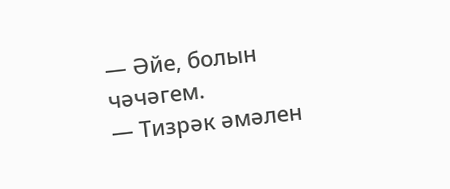— Әйе, болын чәчәгем.
— Тизрәк әмәлен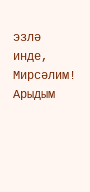эзлә инде, Мирсәлим! Арыдым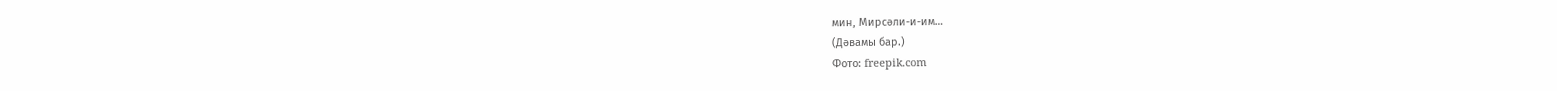мин, Мирсәли-и-им…
(Дәвамы бар.)
Фото: freepik.com